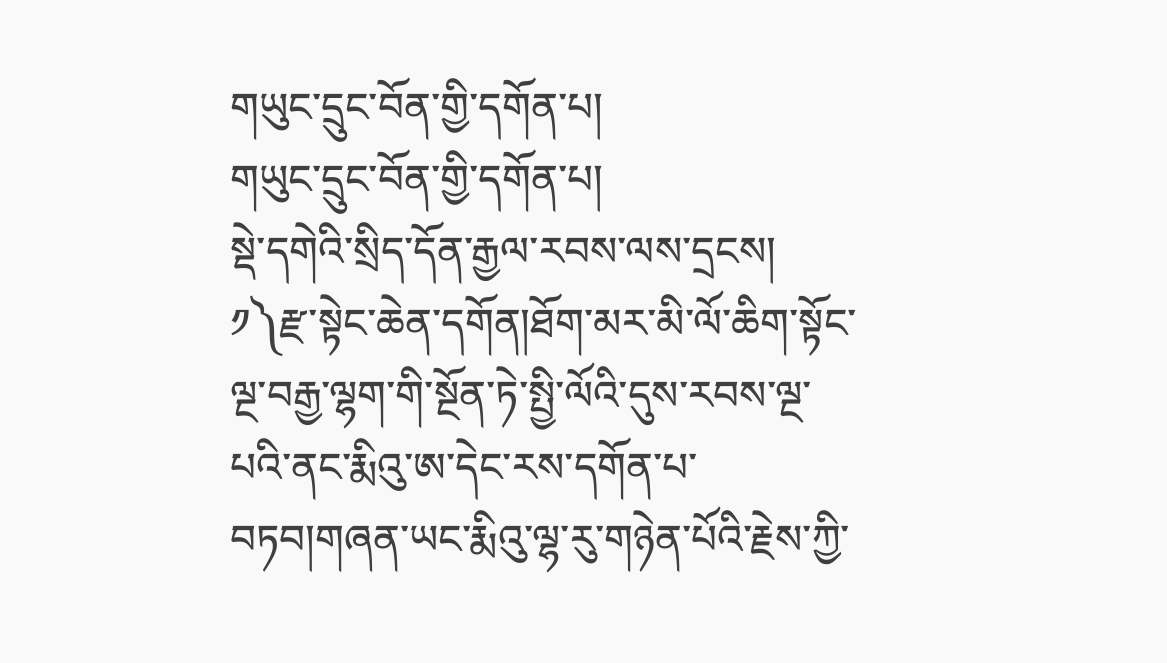གཡུང་དྲུང་བོན་གྱི་དགོན་པ།
གཡུང་དྲུང་བོན་གྱི་དགོན་པ།
སྡེ་དགེའི་སྲིད་དོན་རྒྱལ་རབས་ལས་དྲངས།
༡༽རྫ་སྟེང་ཆེན་དགོན།ཐོག་མར་མི་ལོ་ཆིག་སྟོང་ལྔ་བརྒྱ་ལྷག་གི་སྔོན་ཏེ་སྤྱི་ལོའི་དུས་རབས་ལྔ་པའི་ནང་རྨིའུ་ཨ་དེང་རས་དགོན་པ་བཏབ།གཞན་ཡང་རྨིའུ་ལྷ་རུ་གཉེན་པོའི་རྗེས་ཀྱི་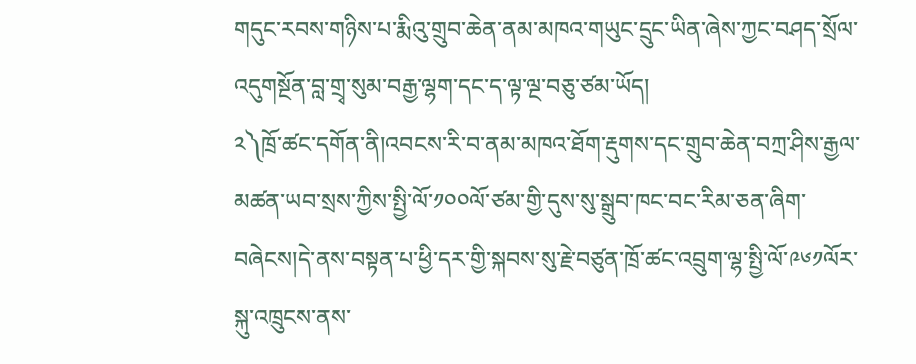གདུང་རབས་གཉིས་པ་རྨིའུ་གྲུབ་ཆེན་ནམ་མཁའ་གཡུང་དྲུང་ཡིན་ཞེས་ཀྱང་བཤད་སྲོལ་འདུགསྔོན་བླ་གྲྭ་སུམ་བརྒྱ་ལྷག་དང་ད་ལྟ་ལྔ་བཅུ་ཙམ་ཡོད།
༢༽ཁྲོ་ཚང་དགོན་ནི།འབངས་རི་བ་ནམ་མཁའ་ཐོག་རྡུགས་དང་གྲུབ་ཆེན་བཀྲ་ཤིས་རྒྱལ་མཚན་ཡབ་སྲས་ཀྱིས་སྤྱི་ལོ་༡༠༠ལོ་ཙམ་གྱི་དུས་སུ་སྒྲུབ་ཁང་བང་རིམ་ཅན་ཞིག་བཞེངས།དེ་ནས་བསྟན་པ་ཕྱི་དར་གྱི་སྐབས་སུ་རྗེ་བཙུན་ཁྲོ་ཚང་འབྲུག་ལྷ་སྤྱི་ལོ་༩༦༡ལོར་སྐུ་འཁྲུངས་ནས་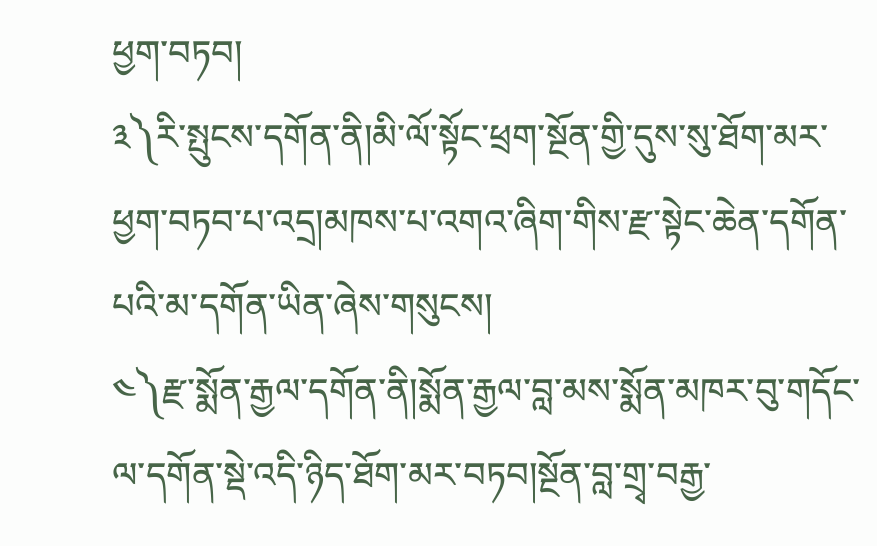ཕྱག་བཏབ།
༣༽རི་སྤུངས་དགོན་ནི།མི་ལོ་སྟོང་ཕྲག་སྔོན་གྱི་དུས་སུ་ཐོག་མར་ཕྱག་བཏབ་པ་འདྲ།མཁས་པ་འགའ་ཞིག་གིས་རྫ་སྟེང་ཆེན་དགོན་པའི་མ་དགོན་ཡིན་ཞེས་གསུངས།
༤༽རྫ་སྨོན་རྒྱལ་དགོན་ནི།སྨོན་རྒྱལ་བླ་མས་སྨོན་མཁར་བུ་གདོང་ལ་དགོན་སྡེ་འདི་ཉིད་ཐོག་མར་བཏབ།སྔོན་བླ་གྲྭ་བརྒྱ་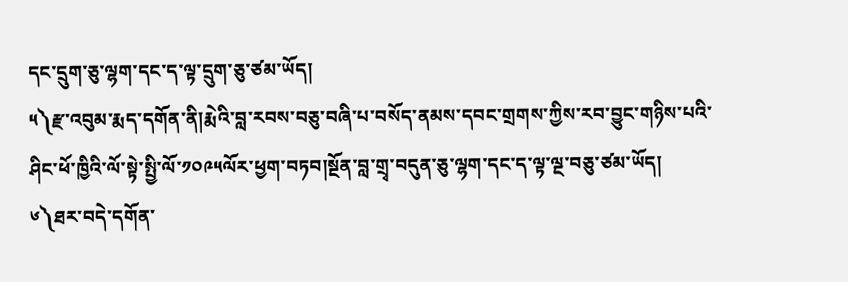དང་དྲུག་ཅུ་ལྷག་དང་ད་ལྟ་དྲུག་ཅུ་ཙམ་ཡོད།
༥༽རྫ་འབུམ་རྨད་དགོན་ནི།རྨེའི་བླ་རབས་བཅུ་བཞི་པ་བསོད་ནམས་དབང་གྲགས་ཀྱིས་རབ་བྱུང་གཉིས་པའི་ཤིང་ཕོ་ཁྱིའི་ལོ་སྟེ་སྤྱི་ལོ་༡༠༩༥ལོར་ཕྱག་བཏབ།སྔོན་བླ་གྲྭ་བདུན་ཅུ་ལྷག་དང་ད་ལྟ་ལྔ་བཅུ་ཙམ་ཡོད།
༦༽ཐར་བདེ་དགོན་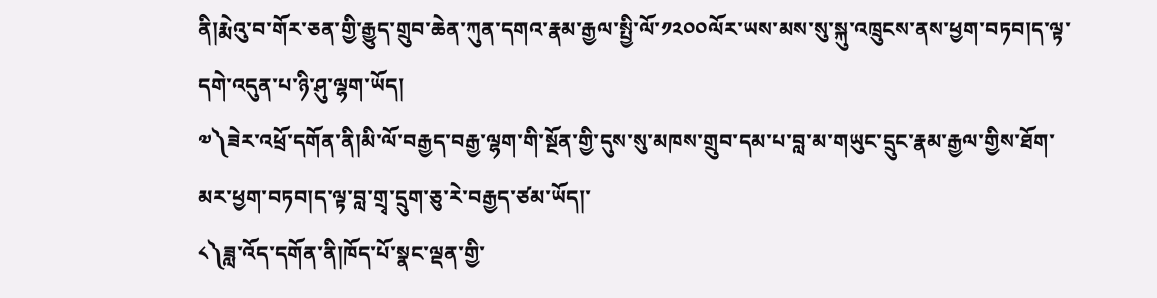ནི།རྨེའུ་བ་གོར་ཅན་གྱི་རྒྱུད་གྲུབ་ཆེན་ཀུན་དགའ་རྣམ་རྒྱལ་སྤྱི་ལོ་༡༢༠༠ལོར་ཡས་མས་སུ་སྐུ་འཁྲུངས་ནས་ཕྱག་བཏབ།ད་ལྟ་དགེ་འདུན་པ་ཉི་ཤུ་ལྷག་ཡོད།
༧༽ཟེར་འཕྲོ་དགོན་ནི།མི་ལོ་བརྒྱད་བརྒྱ་ལྷག་གི་སྔོན་གྱི་དུས་སུ་མཁས་གྲུབ་དམ་པ་བླ་མ་གཡུང་དྲུང་རྣམ་རྒྱལ་གྱིས་ཐོག་མར་ཕྱག་བཏབ།ད་ལྟ་བླ་གྲྭ་དྲུག་ཅུ་རེ་བརྒྱད་ཙམ་ཡོད།་
༨༽ཟླ་འོད་དགོན་ནི།ཁོད་པོ་སྣང་ལྡན་གྱི་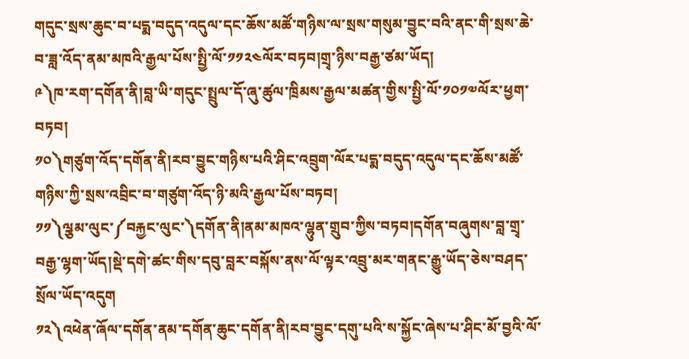གདུང་སྲས་ཆུང་བ་པདྨ་བདུད་འདུལ་དང་ཆོས་མཚོ་གཉིས་ལ་སྲས་གསུམ་བྱུང་བའི་ནང་གི་སྲས་ཆེ་བ་ཟླ་འོད་ནམ་མཁའི་རྒྱལ་པོས་སྤྱི་ལོ་༡༡༢༤ལོར་བཏབ།གྲྭ་ཉིས་བརྒྱ་ཙམ་ཡོད།
༩༽ཁ་རག་དགོན་ནི།བླ་ཡི་གདུང་སྤྲུལ་དོ་ཞུ་ཚུལ་ཁྲིམས་རྒྱལ་མཚན་གྱིས་སྤྱི་ལོ་༡༠༡༧ལོར་ཕྱག་བཏབ།
༡༠༽གཙུག་འོད་དགོན་ནི།རབ་བྱུང་གཉིས་པའི་ཤིང་འབྲུག་ལོར་པདྨ་བདུད་འདུལ་དང་ཆོས་མཚོ་གཉིས་ཀྱི་སྲས་འབྲིང་བ་གཙུག་འོད་ཉི་མའི་རྒྱལ་པོས་བཏབ།
༡༡༽ལྕམ་ལུང་༼བརྐྱང་ལུང་༽དགོན་ནི།ནམ་མཁའ་ལྷུན་གྲུབ་ཀྱིས་བཏབ།དགོན་བཞུགས་བླ་གྲྭ་བརྒྱ་ལྷག་ཡོད།སྡེ་དགེ་ཚང་གིས་དབུ་བླར་བསྐོས་ནས་ལོ་ལྟར་འབྲུ་མར་གནང་རྒྱུ་ཡོད་ཅེས་བཤད་སྲོལ་ཡོད་འདུག
༡༢༽འཕེན་ཞོལ་དགོན་ནམ་དགོན་ཆུང་དགོན་ནི།རབ་བྱུང་དགུ་པའི་ས་སྐྱོང་ཞེས་པ་ཤིང་མོ་བྱའི་ལོ་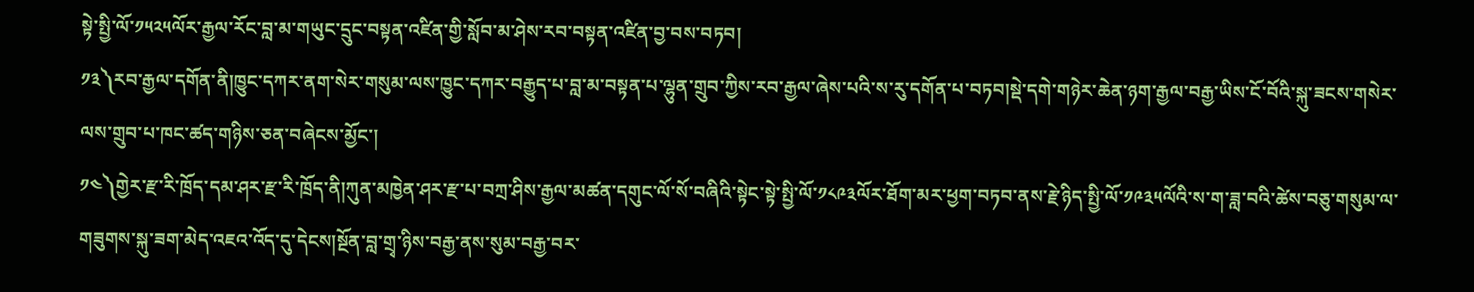སྟེ་སྤྱི་ལོ་༡༥༢༥ལོར་རྒྱལ་རོང་བླ་མ་གཡུང་དྲུང་བསྟན་འཛིན་གྱི་སློབ་མ་ཤེས་རབ་བསྟན་འཛིན་བྱ་བས་བཏབ།
༡༣༽རབ་རྒྱལ་དགོན་ནི།ཁྱུང་དཀར་ནག་སེར་གསུམ་ལས་ཁྱུང་དཀར་བརྒྱུད་པ་བླ་མ་བསྟན་པ་ལྷུན་གྲུབ་ཀྱིས་རབ་རྒྱལ་ཞེས་པའི་ས་རུ་དགོན་པ་བཏབ།སྡེ་དགེ་གཉེར་ཆེན་ཉག་རྒྱལ་བརྒྱ་ཡིས་ངོ་བོའི་སྐུ་ཟངས་གསེར་ལས་གྲུབ་པ་ཁང་ཚད་གཉིས་ཅན་བཞེངས་མྱོང་།
༡༤༽གྱེར་རྫ་རི་ཁྲོད་དམ་ཤར་རྫ་རི་ཁྲོད་ནི།ཀུན་མཁྱེན་ཤར་རྫ་པ་བཀྲ་ཤིས་རྒྱལ་མཚན་དགུང་ལོ་སོ་བཞིའི་སྟེང་སྟེ་སྤྱི་ལོ་༡༨༩༣ལོར་ཐོག་མར་ཕྱག་བཏབ་ནས་རྗེ་ཉིད་སྤྱི་ལོ་༡༩༣༥ལོའི་ས་ག་ཟླ་བའི་ཚེས་བཅུ་གསུམ་ལ་གཟུགས་སྐུ་ཟག་མེད་འཇའ་འོད་དུ་དེངས།སྔོན་བླ་གྲྭ་ཉིས་བརྒྱ་ནས་སུམ་བརྒྱ་བར་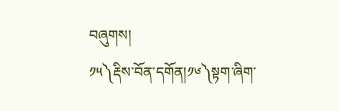བཞུགས།
༡༥༽རྡིས་བོན་དགོན།༡༦༽སྟག་ཞིག་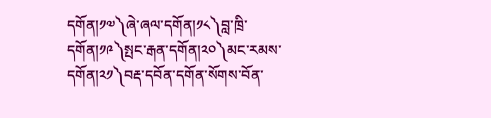དགོན།༡༧༽ཞེ་ཞལ་དགོན།༡༨༽བླ་ཁྲི་དགོན།༡༩༽སྤང་རྒན་དགོན།༢༠༽མང་རམས་དགོན།༢༡༽བརྡ་དབོན་དགོན་སོགས་བོན་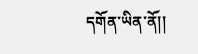དགོན་ཡིན་ནོ།།